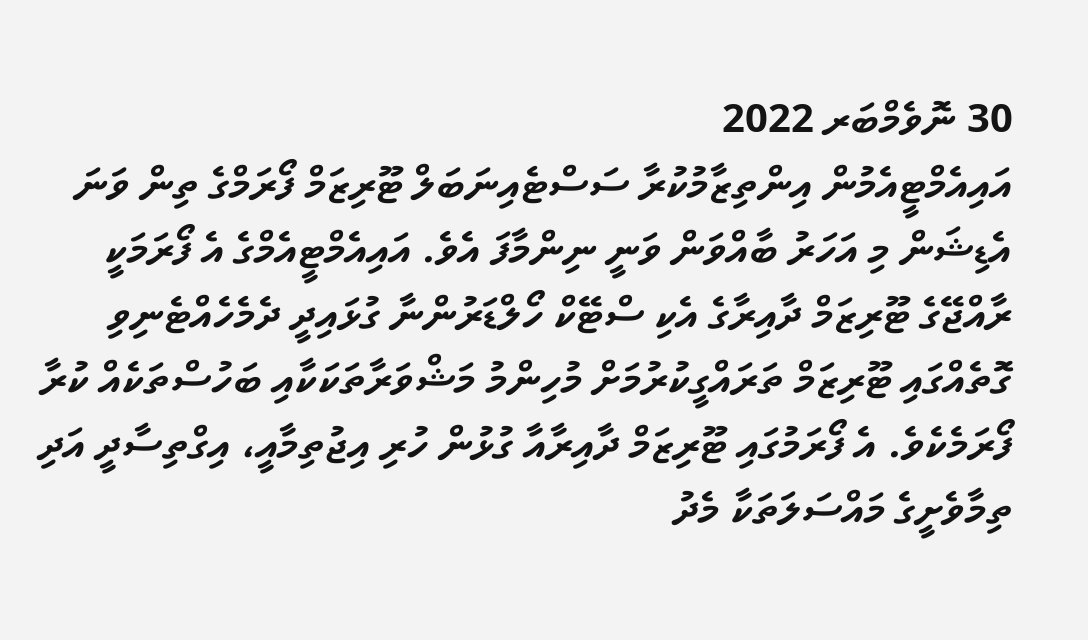30 ނޮވެމްބަރ 2022
އައިއެމްޓީއެމުން އިންތިޒާމުކުރާ ސަސްޓެއިނަބަލް ޓޫރިޒަމް ފޯރަމްގެ ތިން ވަނަ އެޑިޝަން މި އަހަރު ބާއްވަން ވަނީ ނިންމާފަ އެވެ. އައިއެމްޓީއެމްގެ އެ ފޯރަމަކީ ރާއްޖޭގެ ޓޫރިޒަމް ދާއިރާގެ އެކި ސްޓޭކް ހޯލްޑަރުންނާ ގުޅައިދީ ދެމެހެއްޓެނިވި ގޮތެއްގައި ޓޫރިޒަމް ތަރައްގީކުރުމަށް މުހިންމު މަޝްވަރާތަކަކާއި ބަހުސްތަކެއް ކުރާ ފޯރަމެކެވެ. އެ ފޯރަމުގައި ޓޫރިޒަމް ދާއިރާއާ ގުޅުން ހުރި އިޖުތިމާއީ، އިގްތިސާދީ އަދި ތިމާވެށީގެ މައްސަލަތަކާ މެދު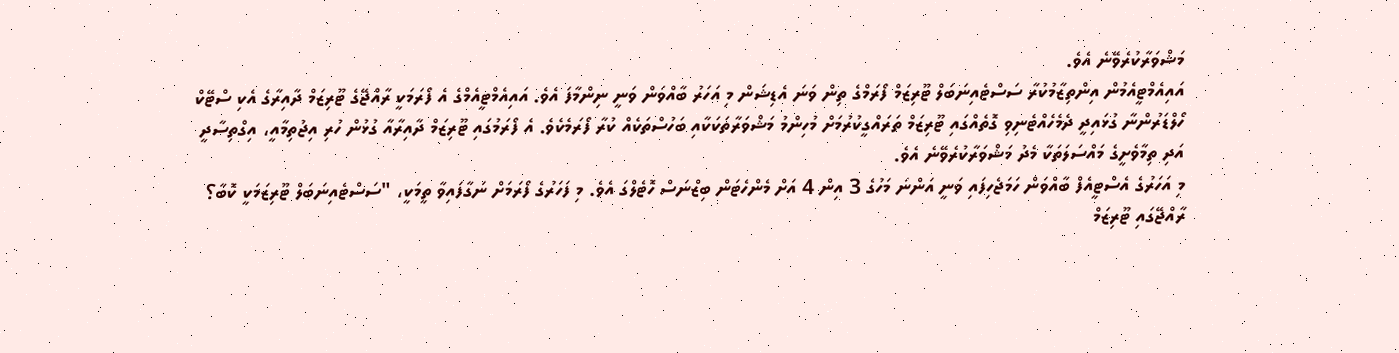މަޝްވަރާކުރެވޭނެ އެވެ.
އައިއެމްޓީއެމުން އިންތިޒާމުކުރާ ސަސްޓެއިނަބަލް ޓޫރިޒަމް ފޯރަމްގެ ތިން ވަނަ އެޑިޝަން މި އަހަރު ބާއްވަން ވަނީ ނިންމާފަ އެވެ. އައިއެމްޓީއެމްގެ އެ ފޯރަމަކީ ރާއްޖޭގެ ޓޫރިޒަމް ދާއިރާގެ އެކި ސްޓޭކް ހޯލްޑަރުންނާ ގުޅައިދީ ދެމެހެއްޓެނިވި ގޮތެއްގައި ޓޫރިޒަމް ތަރައްގީކުރުމަށް މުހިންމު މަޝްވަރާތަކަކާއި ބަހުސްތަކެއް ކުރާ ފޯރަމެކެވެ. އެ ފޯރަމުގައި ޓޫރިޒަމް ދާއިރާއާ ގުޅުން ހުރި އިޖުތިމާއީ، އިގްތިސާދީ އަދި ތިމާވެށީގެ މައްސަލަތަކާ މެދު މަޝްވަރާކުރެވޭނެ އެވެ.
މި އަހަރުގެ އެސްޓީއެފް ބާއްވަން ހަމަޖެހިފައި ވަނީ އަންނަ މަހުގެ 3 އިން 4 އަށް މެންހެޓަން ބިޒްނަސް ހޮޓެލްގަ އެވެ. މި ފަހަރުގެ ފޯރަމަށް ނަގާފައިވާ ތީމަކީ، "ސަސްޓެއިނަބަލް ޓޫރިޒަމަކީ ކޮބާ؟ ރާއްޖޭގައި ޓޫރިޒަމް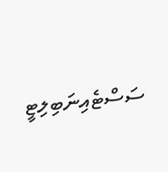ސަސްޓެއިނަބިލިޓީ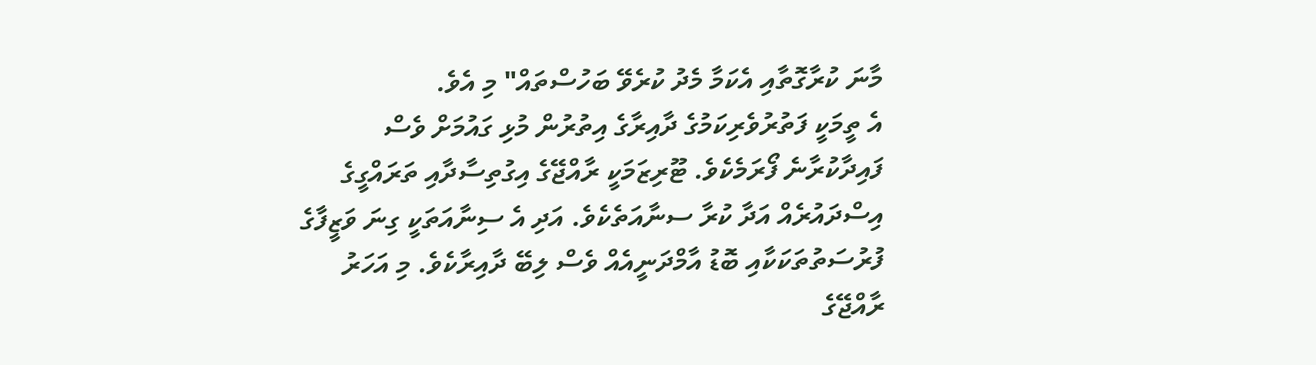މާނަ ކުރާގޮތާއި އެކަމާ މެދު ކުރެވޭ ބަހުސްތައް" މި އެވެ.
އެ ތީމަކީ ފަތުރުވެރިކަމުގެ ދާއިރާގެ އިތުރުން މުޅި ގައުމަށް ވެސް ފައިދާކުރާނެ ފޯރަމެކެވެ. ޓޫރިޒަމަކީ ރާއްޖޭގެ އިގުތިސާދާއި ތަރައްގީގެ އިސްދައުރެއް އަދާ ކުރާ ސނާއަތެކެވެ. އަދި އެ ސިނާއަތަކީ ގިނަ ވަޒީފާގެ ފުރުސަތުތަކަކާއި ބޮޑު އާމްދަނީއެއް ވެސް ލިބޭ ދާއިރާކެވެ. މި އަހަރު ރާއްޖޭގެ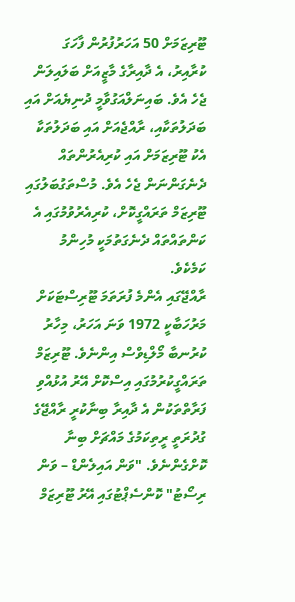ޓޫރިޒަމަށް 50 އަހަރުފުރުން ފާހަގަ ކުރާއިރު، އެ ދާއިރާގެ މާޒީއަށް ބަލައިލަން ޖެހެ އެވެ. ބައިނަލްއަގުވާމީ ދުނިޔެއަށް އައި ބަދަލުތަކާއި، ރާއްޖެއަށް އައި ބަދަލުތަކާ އެކު ޓޫރިޒަމަށް އައި ކުރިއެރުންތައް ދެނެގަންނަން ޖެހެ އެވެ. މުސްތަގުބަލުގައި ޓޫރިޒަމް ތަރައްގީކޮށް، ކުރިއެރުވުމުގައި އެ ކަންތައްތައް ދެނެގަތުމަކީ މުހިންމު ކަމެކެވެ.
ރާއްޖޭގައި އެންމެ ފުރަތަމަ ޓޫރިސްޓަކަށް މަރުހަބާކީ 1972 ވަނަ އަހަރު، މިހާރު ކުރުނބާ މޯލްޑިވްސް އިންނެވެ. ޓޫރިޒަމް ތަރައްގީކުރުމުގައި އިސްކޮށް އޭރު އުޅުއްވި ފަރާތްތަކުން އެ ދާއިރާ ބިނާކުރީ ރާއްޖޭގެ ގުދުރަތީ ރީތިކަމުގެ މައްޗަށް ބިނާ ކޮށްގެންނެވެ. "ވަން އައިލެންޑް – ވަން ރިސޯޓު" ކޮންސެޕްޓުގައި އޭރު ޓޫރިޒަމް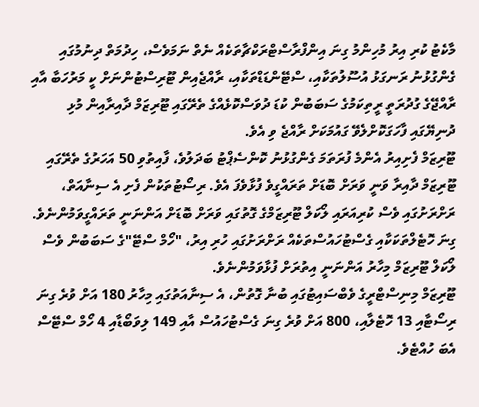މާކެޓު ކުރި އިރު މުހިންމު ގިނަ އިންފްރާސްޓްރަކްޗާތަކެއް ނެތް ނަމަވެސް، ހިދުމަތް ދިނުމުގައި ގެންގުޅުނު ރަނގަޅު އުސޫލުތަކާއި، ސްޓޭންޑަޑްތަކާއި، ރާއްޖެއިން ޓޫރިސްޓުންނަށް ކީ މަރުހަބާ އާއި ރާއްޖޭގެ ގުދުރަތީ ރީތިކަމުގެ ސަބަބުން ކުޑަ ދުވަސްކޮޅެއްގެ ތެރޭގައި ޓޫރިޒަމް ދާއިރާއިން މުޅި ދުނިޔޭގައި ފާހަގަކޮށްލެވޭ ގައުމަކަށް ރާއްޖެ ވި އެވެ.
ޓޫރިޒަމް ފެށިއިރު އެންމެ ފުރަތަމަ ގެންގުޅުނު ކޮންސެޕްޓު ބަދަލުވެ، ފާއިތުވި 50 އަހަރުގެ ތެރޭގައި ޓޫރިޒަމް ދާއިރާ ވަނީ ވަރަށް ބޮޑަށް ތަރައްގީވެ ފުޅާވެފަ އެވެ. ރިސޯޓުތަކުން ފެށި އެ ސިނާއަތް، ރަށްރަށުގައި ވެސް ކުރިއަރައި ލޯކަލް ޓޫރިޒަމްގެ ގޮތުގައި ވަރަށް ބޮޑަށް އަންނަނީ ތަރައްގީވަމުންނެވެ. ގިނަ ހޮޓެލްތަކަކާއި ގެސްޓުހައުސްތަކެއް ރަށްރަށުގައި ހުރި އިރު، "ހޯމް ސްޓޭ"ގެ ސަބަބުން ވެސް ލޯކަލް ޓޫރިޒަމް މިހާރު އަންނަނީ އިތުރަށް ފުޅާވަމުންނެވެ.
ޓޫރިޒަމް މިނިސްޓްރީގެ ވެބްސައިޓުގައި ބުނާ ގޮތުން، އެ ސިނާއަތުގައި މިހާރު 180 އަށް ވުރެ ގިނަ ރިސޯޓާއި 13 ހޮޓެލާއި، 800 އަށް ވުރެ ގިނަ ގެސްޓުހައުސް އާއި 149 ލިވަބޯޑާއި 4 ހޯމް ސްޓޭސް އެބަ ހުއްޓެވެ.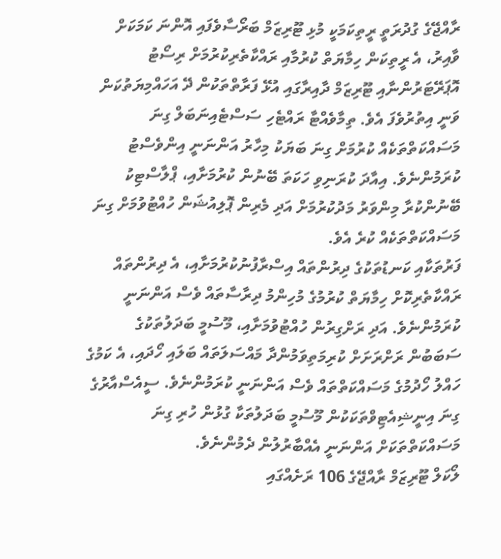ރާއްޖޭގެ ގުދުރަތީ ރީތިކަމަކީ މުޅި ޓޫރިޒަމް ބަރޯސާވެފައި އޮންނަ ކަމަކަށް ވާއިރު، އެ ރީތިކަން ހިމާޔަތް ކުރުމާއި ރައްކާތެރިކުރުމަށް ރިސޯޓު އޮޕަރޭޓަރުންނާއި ޓޫރިޒަމް ދާއިރާގައި އުޅޭ ފަރާތްތަކުން ދޭ އަހައްމިޔަތުކަން ވަނީ އިތުރުވެފަ އެވެ. ތިމާވެއްޓާ ރައްޓެހި ސަސްޓެއިނަބަލް ގިނަ މަސައްކަތްތަކެއް ކުރުމަށް ގިނަ ބަޔަކު މިހާރު އަންނަނީ އިންވެސްޓު ކުރަމުންނެވެ. އިއާދަ ކުރަނިވި ހަކަތަ ބޭނުން ކުރުމަށާއި، ޕްލާސްޓިކު ބޭނުންކުރާ މިންވަރު މަދުކުރުމަށް އަދި މެރިން ޕޮލިއުޝަން ހުއްޓުވުމަށް ގިނަ މަސައްކަތްތަކެއް ކުރެ އެވެ.
ފަރުތަކާއި ކަނޑުތަކުގެ ދިރުންތައް އިސްރާފުނުކުރުމަށާއި، އެ ދިރުންތައް ރައްކާތެރިކޮށް ހިމާޔަތް ކުރުމުގެ މުހިންމު ދިރާސާތައް ވެސް އަންނަނީ ކުރަމުންނެވެ. އަދި ރަށްގިރުން ހުއްޓުވުމަށާއި، މޫސުމީ ބަދަލުތަކުގެ ސަބަބުން ރަށްރަށަށް ކުރިމަތިވަމުންދާ މައްސަލަތައް ބަލައި ހޯދައި، އެ ކަމުގެ ހައްލު ހޯދުމުގެ މަސައްކަތްތައް ވެސް އަންނަނީ ކުރަމުންނެވެ. ސީއެސްއާރުގެ ގިނަ އިނީޝިއެޓިވްތަކަކުން މޫސުމީ ބަދަލުތަކާ ގުޅުން ހުރި ގިނަ މަސައްކަތްތަކަށް އަންނަނީ އެއްބާރުލުން ދެމުންނެވެ.
ލޯކަލް ޓޫރިޒަމް ރާއްޖޭގެ 106 ރަށެއްގައި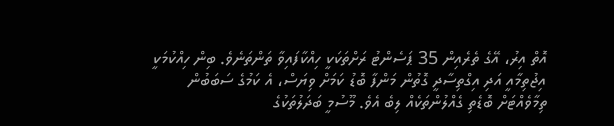އޮތް އިރު، އޭގެ ތެރެއިން 35 ޕަސެންޓު ރަށްތަކަކީ ހިއްކާފައިވާ ތަންތަނެވެ. ބިން ހިއްކުމަކީ އިޖުތިމާއީ އަދި އިގްތިސާދީ ގޮތުން މަންފާ ބޮޑު ކަމަށް ވިޔަސް، އެ ކަމުގެ ސަބަބުން ތިމާވެއްޓަށް ބޮޑެތި ގެއްލުންތަކެއް ލިބެ އެވެ. މޫސުމީ ބަދަލުތަކުގެ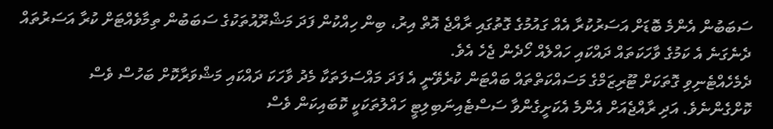ސަބަބުން އެންމެ ބޮޑަށް އަސަރުކުރާ އެއް ގައުމުގެ ގޮތުގައި ރާއްޖެ އޮތް އިރު، ބިން ހިއްކުން ފަދަ މަޝްރޫއުތަކުގެ ސަބަބުން ތިމާވެއްޓަށް ކުރާ އަސަރުތައް ދެނެގަނެ އެ ކަމުގެ ވާހަކަތައް ދައްކައި ހައްލެއް ހޯދެން ޖެހެ އެވެ.
ދެމެހެއްޓެނިވި ގޮތަކަށް ޓޫރިޒަމްގެ މަސައްކަތްތައް ބައްޓަން ކުރެވޭނީ އެ ފަދަ މައްސަލަތަކާ މެދު ވާހަކަ ދައްކައި މަޝްވަރާކޮށް ބަހުސް ވެސް ކޮށްގެންނެވެ. އަދި ރާއްޖެއަށް އެންމެ އެކަށީގެންވާ ސަސްޓެއިނަބިލިޓީ ހައްލުތަކަކީ ކޮބައިކަން ވެސް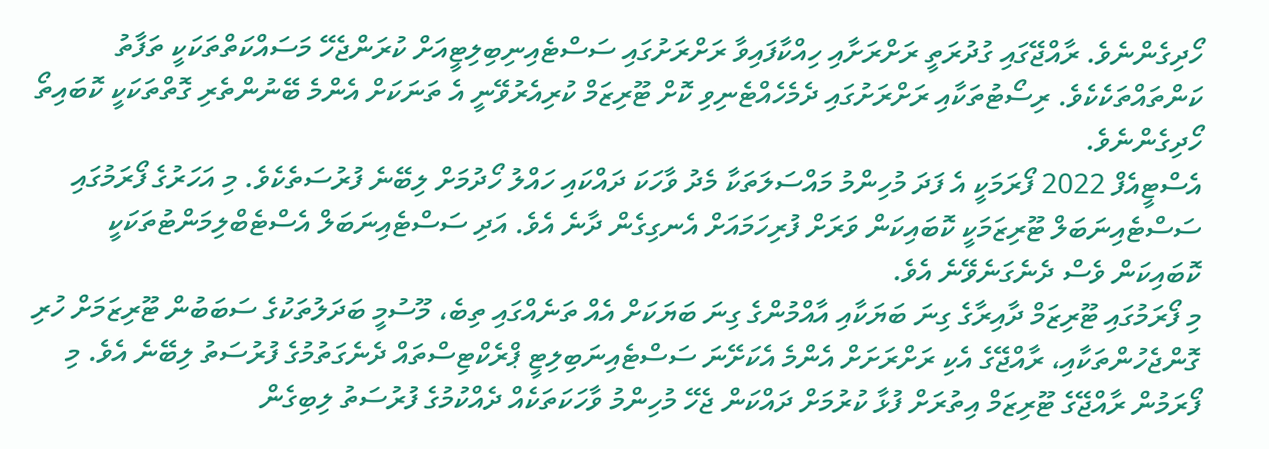ހޯދިގެންނެވެ. ރާއްޖޭގައި ގުދުރަތީ ރަށްރަށާއި ހިއްކާފައިވާ ރަށްރަށުގައި ސަސްޓެއިނިބިލިޓީއަށް ކުރަންޖެހޭ މަސައްކަތްތަކަކީ ތަފާތު ކަންތައްތަކެކެވެ. ރިސޯޓުތަކާއި ރަށްރަށުގައި ދެމެހެއްޓެނިވި ކޮށް ޓޫރިޒަމް ކުރިއެރުވޭނީ އެ ތަނަކަށް އެންމެ ބޭނުންތެރި ގޮތްތަކަކީ ކޮބައިތޯ ހޯދިގެންނެވެ.
އެސްޓީއެފް 2022 ފޯރަމަކީ އެ ފަދަ މުހިންމު މައްސަލަތަކާ މެދު ވާހަކަ ދައްކައި ހައްލު ހޯދުމަށް ލިބޭނެ ފުރުސަތެކެވެ. މި އަހަރުގެ ފޯރަމުގައި ސަސްޓެއިނަބަލް ޓޫރިޒަމަކީ ކޮބައިކަން ވަރަށް ފުރިހަމައަށް އެނގިގެން ދާނެ އެވެ. އަދި ސަސްޓެއިނަބަލް އެސްޓެބްލިމަންޓުތަކަކީ ކޮބައިކަން ވެސް ދެނެގަނެވޭނެ އެވެ.
މި ފޯރަމުގައި ޓޫރިޒަމް ދާއިރާގެ ގިނަ ބަޔަކާއި އާއްމުންގެ ގިނަ ބަޔަކަށް އެއް ތަނެއްގައި ތިބެ، މޫސުމީ ބަދަލުތަކުގެ ސަބަބުން ޓޫރިޒަމަށް ހުރި ގޮންޖެހުންތަކާއި، ރާއްޖޭގެ އެކި ރަށްރަށަށް އެންމެ އެކަށޭނަ ސަސްޓެއިނަބިލިޓީ ޕްރެކްޓިސްތައް ދެނެގަތުމުގެ ފުރުސަތު ލިބޭނެ އެވެ. މި ފޯރަމުން ރާއްޖޭގެ ޓޫރިޒަމް އިތުރަށް ފުޅާ ކުރުމަށް ދައްކަން ޖެހޭ މުހިންމު ވާހަކަތަކެއް ދެއްކުމުގެ ފުރުސަތު ލިބިގެން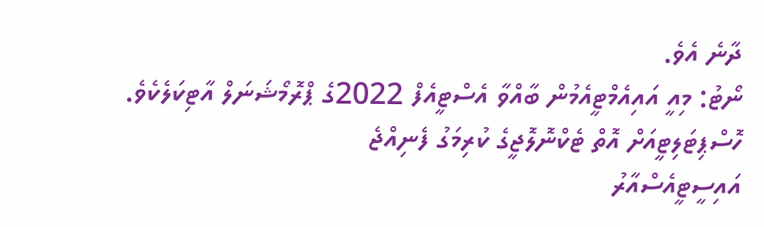ދާނެ އެވެ.
ނޯޓު: މިއީ އައިއެމްޓީއެމުން ބާއްވާ އެސްޓީއެފް 2022ގެ ޕްރޮމޯޝަނަލް އާޓިކަލެކެވެ.
ހޮސްޕިޓަލިޓީއަށް އޮތް ޓެކްނޮލޮޖީގެ ކުރިމަގު ފެނިއްޖެ
އައިސީޓީއެސްއާރު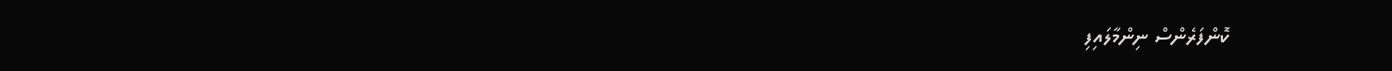ކޮންފަރެންސް ނިންމާލައިފި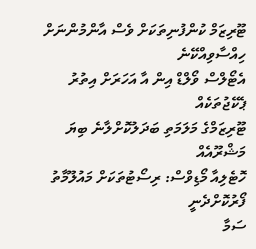ޓޫރިޒަމް ކުންފުނިތަކަށް ވެސް އާންމުންނަށް ހިއްސާވިއްކޭނެ
އެޓޯލްސް ވޯލްޑް އިން އާ އަހަރަށް އިތުރު ޕެކޭޖުތަކެއް
ޓޫރިޒަމްގެ މަލަމަތި ބަދަލުކޮށްލާނެ ބިޔަ މަޝްރޫއެއް
ހޮޓެލިއާ މޯޑިވްސް: ރިސޯޓުތަކަށް މައުލޫމާތު ފޯރުކޮށްދެނީ
ސަމާ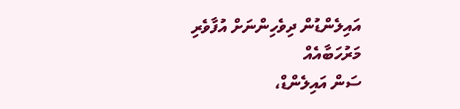އައިލެންޑުން ދިވެހިންނަށް އުފާވެރި މަރުހަބާއެއް
ސަން އައިލެންޑް،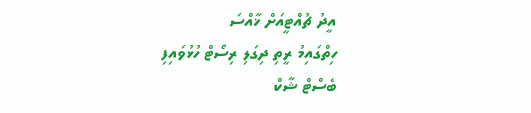އީދު ޗުއްޓީއަށް ޚާއްސަ
ހިތްގައިމު ރީތި ދިގަލި ރިސޯޓް ހުޅުވައިފި
ބެސްޓް ޝާކް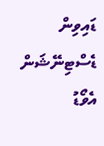ޑައިވިން ޑެސްޓިނޭޝަން އެވޯޑު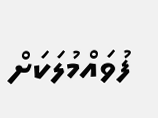ފުވައްމުލަކަށް